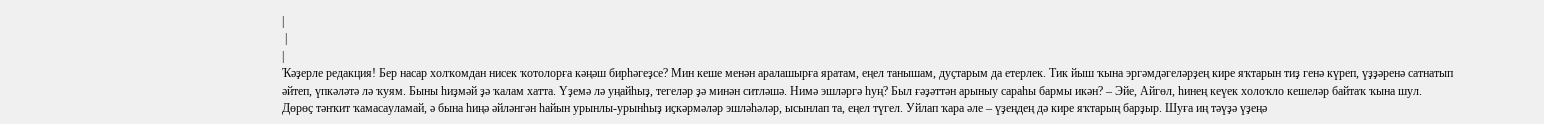|
 |
|
Ҡәҙерле редакция! Бер насар холҡомдан нисек ҡотолорға кәңәш бирһәгеҙсе? Мин кеше менән аралашырға яратам, еңел танышам, дуҫтарым да етерлек. Тик йыш ҡына эргәмдәгеләрҙең кире яҡтарын тиҙ генә күреп, үҙҙәренә сатнатып әйтеп, үпкәләтә лә ҡуям. Быны һиҙмәй ҙә ҡалам хатта. Үҙемә лә уңайһыҙ, тегеләр ҙә минән ситләшә. Нимә эшләргә һуң? Был ғәҙәттән арыныу сараһы бармы икән? – Эйе, Айгөл, һинең кеүек холоҡло кешеләр байтаҡ ҡына шул. Дөрөҫ тәнҡит ҡамасауламай, ә бына һиңә әйләнгән һайын урынлы-урынһыҙ иҫкәрмәләр эшләһәләр, ысынлап та, еңел түгел. Уйлап ҡара әле – үҙеңдең дә кире яҡтарың барҙыр. Шуға иң тәүҙә үҙеңә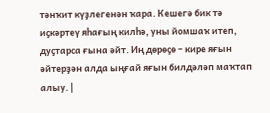тәнҡит күҙлегенән ҡара. Кешегә бик тә иҫкәртеү яһағың килһә, уны йомшаҡ итеп, дуҫтарса ғына әйт. Иң дөрөҫө – кире яғын әйтерҙән алда ыңғай яғын билдәләп маҡтап алыу. |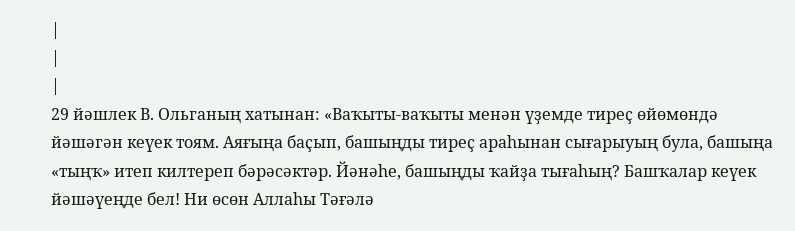|
|
|
29 йәшлек В. Ольганың хатынан: «Ваҡыты-ваҡыты менән үҙемде тиреҫ өйөмөндә йәшәгән кеүек тоям. Аяғыңа баҫып, башыңды тиреҫ араһынан сығарыуың була, башыңа «тыңҡ» итеп килтереп бәрәсәктәр. Йәнәһе, башыңды ҡайҙа тығаһың? Башҡалар кеүек йәшәүеңде бел! Ни өсөн Аллаһы Тәғәлә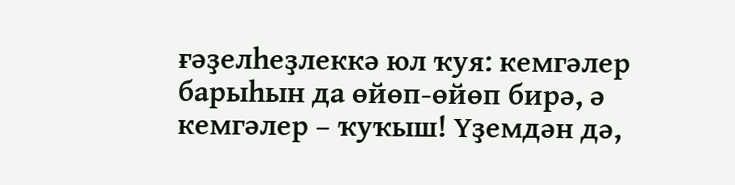ғәҙелһеҙлеккә юл ҡуя: кемгәлер барыһын да өйөп-өйөп бирә, ә кемгәлер – ҡуҡыш! Үҙемдән дә,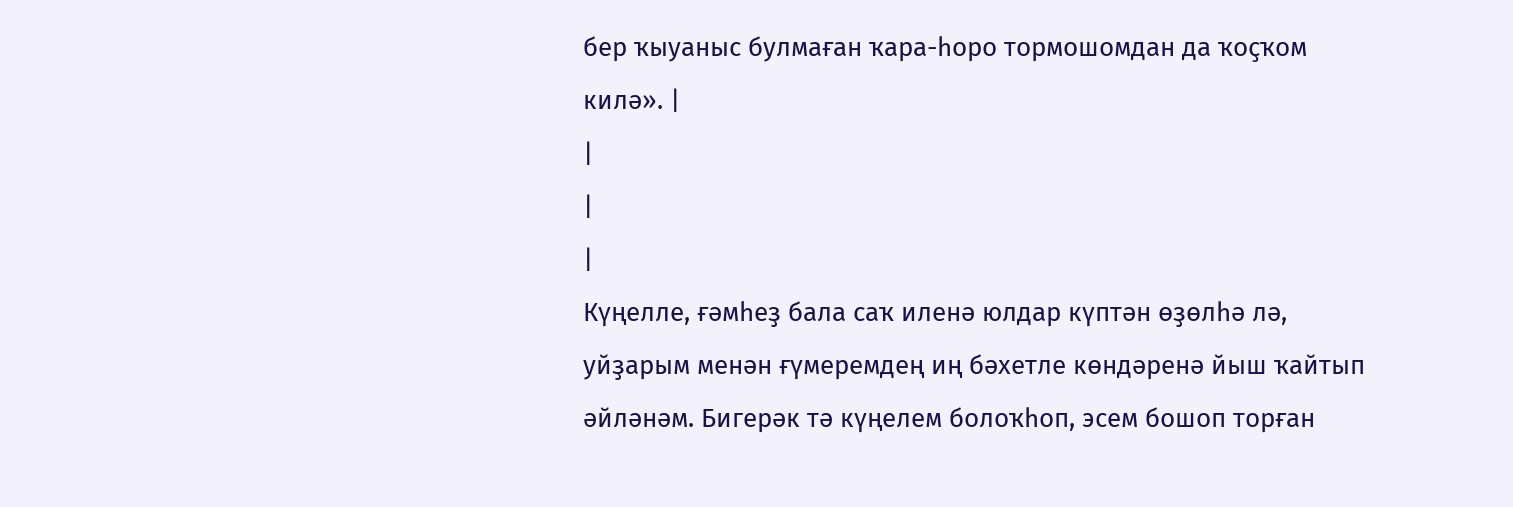бер ҡыуаныс булмаған ҡара-һоро тормошомдан да ҡоҫҡом килә». |
|
|
|
Күңелле, ғәмһеҙ бала саҡ иленә юлдар күптән өҙөлһә лә, уйҙарым менән ғүмеремдең иң бәхетле көндәренә йыш ҡайтып әйләнәм. Бигерәк тә күңелем болоҡһоп, эсем бошоп торған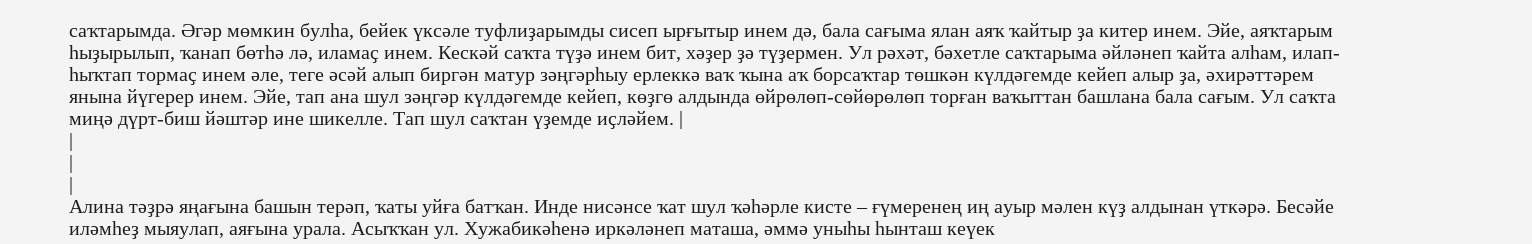саҡтарымда. Әгәр мөмкин булһа, бейек үксәле туфлиҙарымды сисеп ырғытыр инем дә, бала сағыма ялан аяҡ ҡайтыр ҙа китер инем. Эйе, аяҡтарым һыҙырылып, ҡанап бөтһә лә, иламаҫ инем. Кескәй саҡта түҙә инем бит, хәҙер ҙә түҙермен. Ул рәхәт, бәхетле саҡтарыма әйләнеп ҡайта алһам, илап-һыҡтап тормаҫ инем әле, теге әсәй алып биргән матур зәңгәрһыу ерлеккә ваҡ ҡына аҡ борсаҡтар төшкән күлдәгемде кейеп алыр ҙа, әхирәттәрем янына йүгерер инем. Эйе, тап ана шул зәңгәр күлдәгемде кейеп, көҙгө алдында өйрөлөп-сөйөрөлөп торған ваҡыттан башлана бала сағым. Ул саҡта миңә дүрт-биш йәштәр ине шикелле. Тап шул саҡтан үҙемде иҫләйем. |
|
|
|
Алина тәҙрә яңағына башын терәп, ҡаты уйға батҡан. Инде нисәнсе ҡат шул ҡәһәрле кисте – ғүмеренең иң ауыр мәлен күҙ алдынан үткәрә. Бесәйе иләмһеҙ мыяулап, аяғына урала. Асыҡҡан ул. Хужабикәһенә иркәләнеп маташа, әммә уныһы һынташ кеүек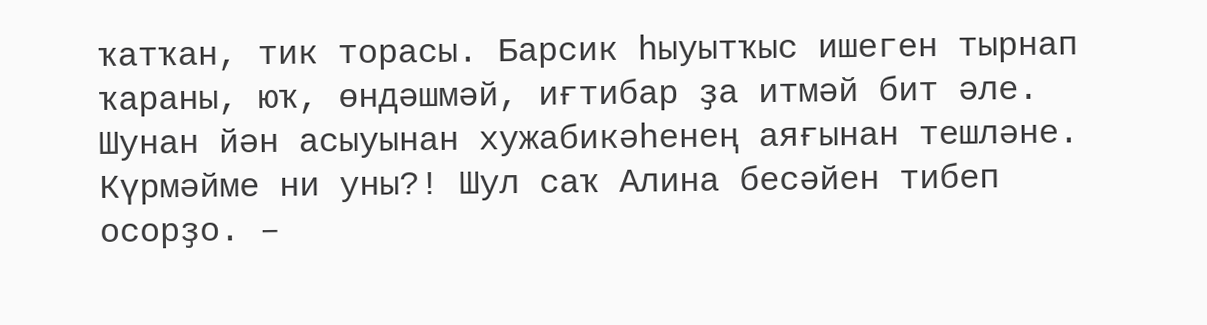ҡатҡан, тик торасы. Барсик һыуытҡыс ишеген тырнап ҡараны, юҡ, өндәшмәй, иғтибар ҙа итмәй бит әле. Шунан йән асыуынан хужабикәһенең аяғынан тешләне. Күрмәйме ни уны?! Шул саҡ Алина бесәйен тибеп осорҙо. –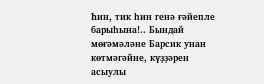Һин, тик һин генә ғәйепле барыһына!.. Бындай мөғәмәләне Барсик унан көтмәгәйне, күҙҙәрен асыулы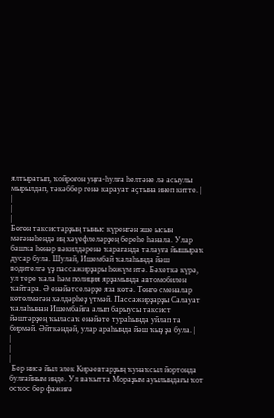ялтыратып, ҡойроғон уңға-һулға һелтәне лә асыулы мырылдап, тәкәббер генә карауат аҫтына инеп китте. |
|
|
|
Бөгөн таксистарҙың тыныс күренгән эше ысын мәғәнәһендә иң хәүефлеләрҙең береһе һанала. Улар башҡа һөнәр вәкилдәренә ҡарағанда талауға йышыраҡ дусар була. Шулай, Ишембай ҡалаһында йәш водителгә үҙ пассажирҙары һөжүм итә. Бәхеткә күрә, ул тере ҡала һәм полиция ярҙамында автомобилен ҡайтара. Ә енәйәтселәрҙе яза көтә. Төнгө сменалар көтөлмәгән хәлдәрһеҙ үтмәй. Пассажирҙарҙы Салауат ҡалаһынан Ишембайға алып барыусы таксист йәштәрҙең ҡыласаҡ енәйәте тураһында уйлап та бирмәй. Әйткәндәй, улар араһында йәш ҡыҙ ҙа була. |
|
|
|
 Бер нисә йыл элек Кирәевтарҙың ҡунаҡсыл йортонда булғайным инде. Ул ваҡытта Мораҙым ауылындағы ҡот осҡос бер фажиғә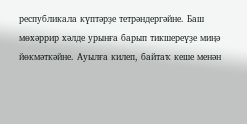республикала күптәрҙе тетрәндергәйне. Баш мөхәррир хәлде урынға барып тикшереүҙе миңә йөкмәткәйне. Ауылға килеп, байтаҡ кеше менән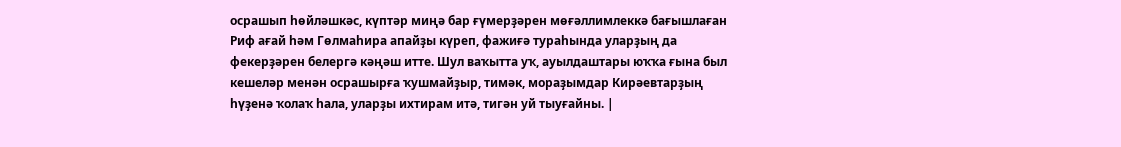осрашып һөйләшкәс, күптәр миңә бар ғүмерҙәрен мөғәллимлеккә бағышлаған Риф ағай һәм Гөлмаһира апайҙы күреп, фажиғә тураһында уларҙың да фекерҙәрен белергә кәңәш итте. Шул ваҡытта уҡ, ауылдаштары юҡҡа ғына был кешеләр менән осрашырға ҡушмайҙыр, тимәк, мораҙымдар Кирәевтарҙың һүҙенә ҡолаҡ һала, уларҙы ихтирам итә, тигән уй тыуғайны. |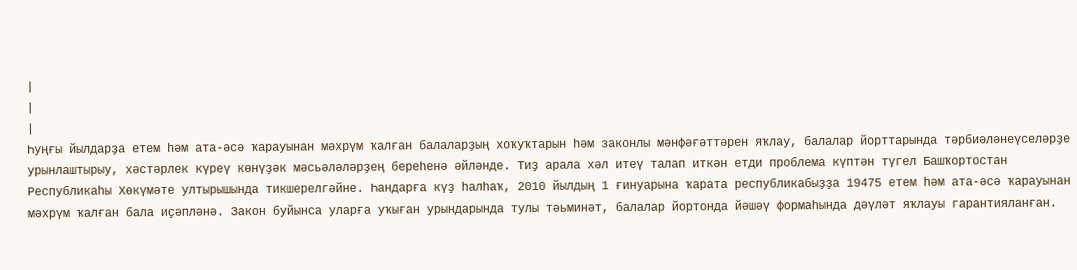|
|
|
Һуңғы йылдарҙа етем һәм ата-әсә ҡарауынан мәхрүм ҡалған балаларҙың хоҡуҡтарын һәм законлы мәнфәғәттәрен яҡлау, балалар йорттарында тәрбиәләнеүселәрҙе урынлаштырыу, хәстәрлек күреү көнүҙәк мәсьәләләрҙең береһенә әйләнде. Тиҙ арала хәл итеү талап иткән етди проблема күптән түгел Башҡортостан Республикаһы Хөкүмәте ултырышында тикшерелгәйне. Һандарға күҙ һалһаҡ, 2010 йылдың 1 ғинуарына ҡарата республикабыҙҙа 19475 етем һәм ата-әсә ҡарауынан мәхрүм ҡалған бала иҫәпләнә. Закон буйынса уларға уҡыған урындарында тулы тәьминәт, балалар йортонда йәшәү формаһында дәүләт яҡлауы гарантияланған.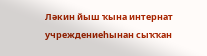Ләкин йыш ҡына интернат учреждениеһынан сыҡҡан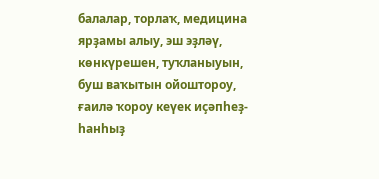балалар, торлаҡ, медицина ярҙамы алыу, эш эҙләү, көнкүрешен, туҡланыуын, буш ваҡытын ойоштороу, ғаилә ҡороу кеүек иҫәпһеҙ-һанһыҙ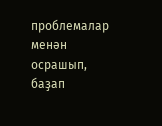проблемалар менән осрашып, баҙап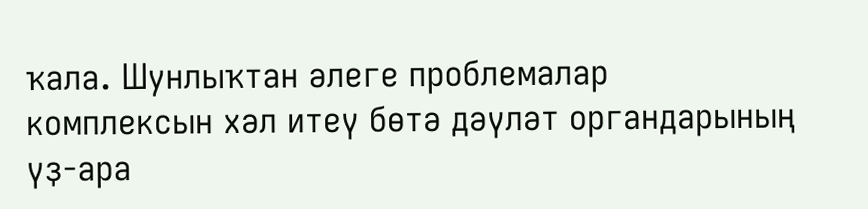ҡала. Шунлыҡтан әлеге проблемалар комплексын хәл итеү бөтә дәүләт органдарының үҙ-ара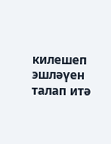килешеп эшләүен талап итә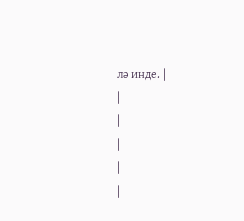лә инде. |
|
|
|
|
|